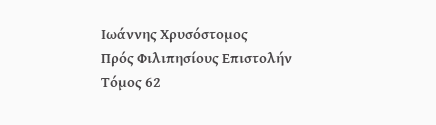Ιωάννης Χρυσόστομος
Πρός Φιλιπησίους Επιστολήν
Τόμος 62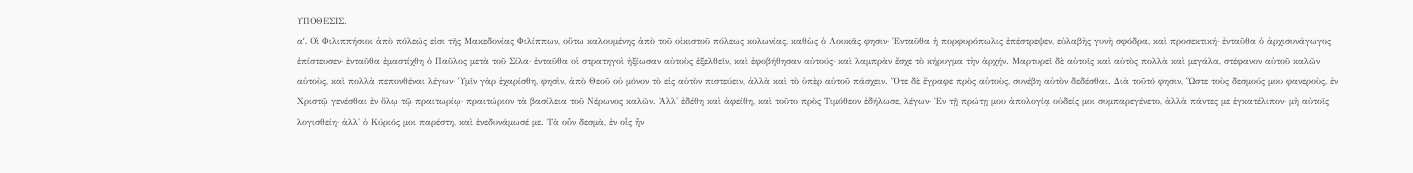ΥΠΟΘΕΣΙΣ.
αʹ. Οἱ Φιλιππήσιοι ἀπὸ πόλεώς εἰσι τῆς Μακεδονίας Φιλίππων, οὕτω καλουμένης ἀπὸ τοῦ οἰκιστοῦ πόλεως κολωνίας, καθὼς ὁ Λουκᾶς φησιν· Ἐνταῦθα ἡ πορφυρόπωλις ἐπέστρεψεν, εὐλαβὴς γυνὴ σφόδρα, καὶ προσεκτική· ἐνταῦθα ὁ ἀρχισυνάγωγος ἐπίστευσεν· ἐνταῦθα ἐμαστίχθη ὁ Παῦλος μετὰ τοῦ Σίλα· ἐνταῦθα οἱ στρατηγοὶ ἠξίωσαν αὐτοὺς ἐξελθεῖν, καὶ ἐφοβήθησαν αὐτούς· καὶ λαμπρὰν ἔσχε τὸ κήρυγμα τὴν ἀρχήν. Μαρτυρεῖ δὲ αὐτοῖς καὶ αὐτὸς πολλὰ καὶ μεγάλα, στέφανον αὐτοῦ καλῶν αὐτοὺς, καὶ πολλὰ πεπονθέναι λέγων· Ὑμῖν γὰρ ἐχαρίσθη, φησὶν, ἀπὸ Θεοῦ οὐ μόνον τὸ εἰς αὐτὸν πιστεύειν, ἀλλὰ καὶ τὸ ὑπὲρ αὐτοῦ πάσχειν. Ὅτε δὲ ἔγραφε πρὸς αὐτοὺς, συνέβη αὐτὸν δεδέσθαι. ∆ιὰ τοῦτό φησιν, Ὥστε τοὺς δεσμούς μου φανεροὺς, ἐν Χριστῷ γενέσθαι ἐν ὅλῳ τῷ πραιτωρίῳ· πραιτώριον τὰ βασίλεια τοῦ Νέρωνος καλῶν. Ἀλλ' ἐδέθη καὶ ἀφείθη, καὶ τοῦτο πρὸς Τιμόθεον ἐδήλωσε, λέγων· Ἐν τῇ πρώτῃ μου ἀπολογίᾳ οὐδείς μοι συμπαρεγένετο, ἀλλὰ πάντες με ἐγκατέλιπον· μὴ αὐτοῖς λογισθείη· ἀλλ' ὁ Κύριός μοι παρέστη, καὶ ἐνεδυνάμωσέ με. Τὰ οὖν δεσμὰ, ἐν οἷς ἦν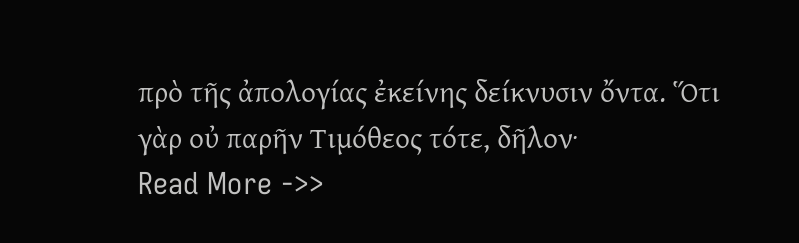πρὸ τῆς ἀπολογίας ἐκείνης δείκνυσιν ὄντα. Ὅτι γὰρ οὐ παρῆν Τιμόθεος τότε, δῆλον·
Read More ->>